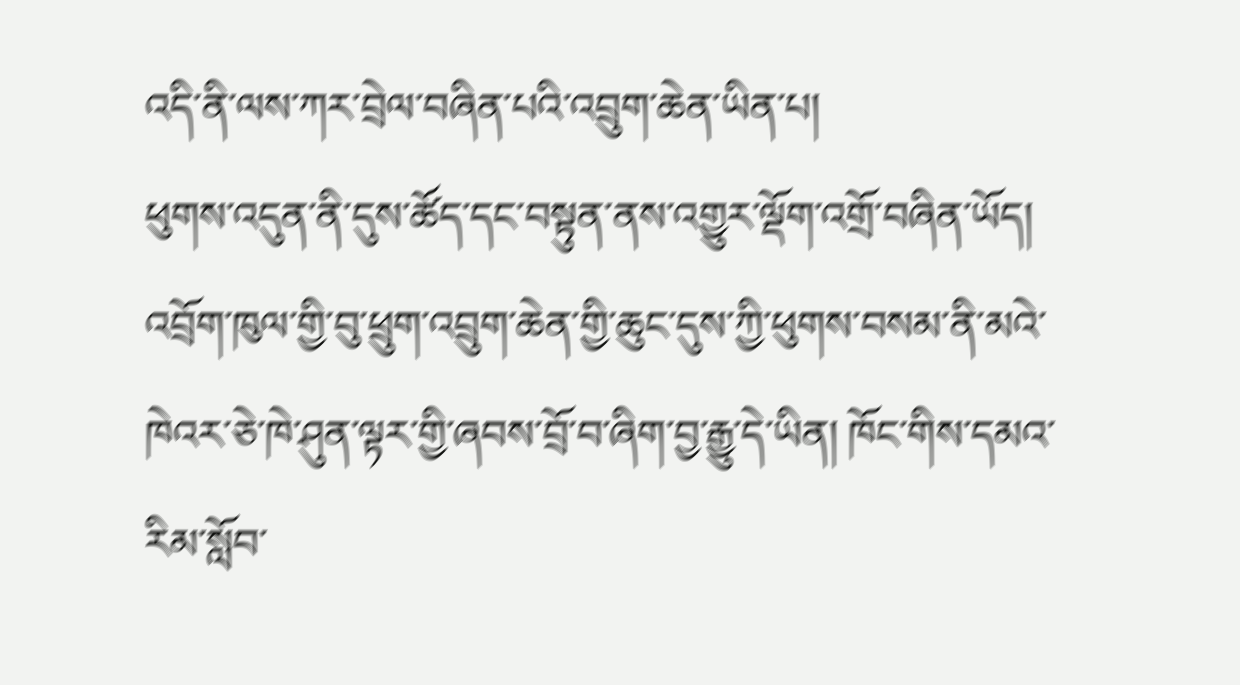འདི་ནི་ལས་ཀར་བྲེལ་བཞིན་པའི་འབྲུག་ཆེན་ཡིན་པ།
ཕུགས་འདུན་ནི་དུས་ཚོད་དང་བསྟུན་ནས་འགྱུར་ལྡོག་འགྲོ་བཞིན་ཡོད། འབྲོག་ཁུལ་གྱི་བུ་ཕྲུག་འབྲུག་ཆེན་གྱི་ཆུང་དུས་ཀྱི་ཕུགས་བསམ་ནི་མའེ་ཁེའར་ཅེ་ཁེ་ཤུན་ལྟར་གྱི་ཞབས་བྲོ་བ་ཞིག་བྱ་རྒྱུ་དེ་ཡིན། ཁོང་གིས་དམའ་རིམ་སློབ་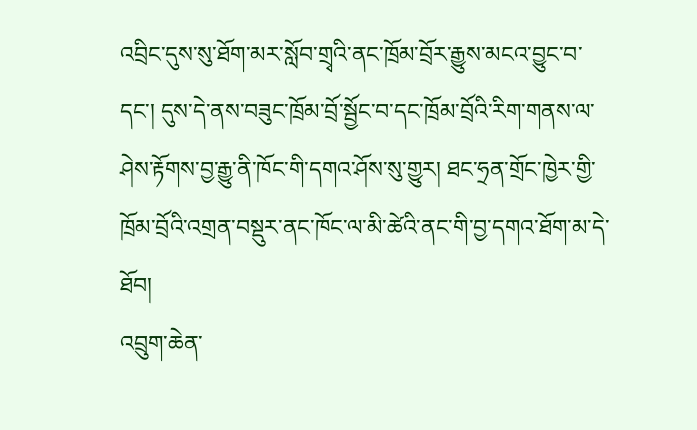འབྲིང་དུས་སུ་ཐོག་མར་སློབ་གྲྭའི་ནང་ཁྲོམ་བྲོར་རྒྱུས་མངའ་བྱུང་བ་དང་། དུས་དེ་ནས་བཟུང་ཁྲོམ་བྲོ་སྦྱོང་བ་དང་ཁྲོམ་བྲོའི་རིག་གནས་ལ་ཤེས་རྟོགས་བྱ་རྒྱུ་ནི་ཁོང་གི་དགའ་ཤོས་སུ་གྱུར། ཐང་ཧྲན་གྲོང་ཁྱེར་གྱི་ཁྲོམ་བྲོའི་འགྲན་བསྡུར་ནང་ཁོང་ལ་མི་ཚེའི་ནང་གི་བྱ་དགའ་ཐོག་མ་དེ་ཐོབ།
འབྲུག་ཆེན་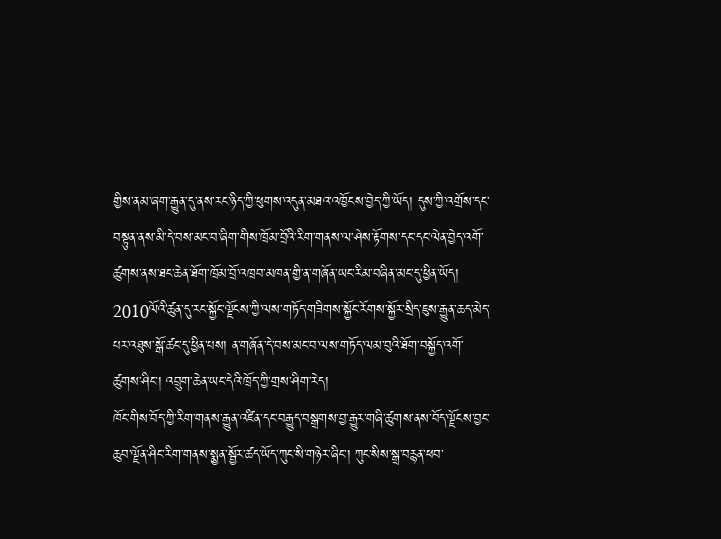གྱིས་ནམ་ཞག་རྒྱུན་དུ་ནས་རང་ཉིད་ཀྱི་ཕུགས་འདུན་མཐའ་འཁྱོངས་བྱེད་ཀྱི་ཡོད། དུས་ཀྱི་འགྲོས་དང་བསྟུན་ནས་མི་དེ་བས་མང་བ་ཞིག་གིས་ཁྲོམ་བྲོའི་རིག་གནས་ལ་ཤེས་རྟོགས་དང་དང་ལེན་བྱེད་འགོ་ཚུགས་ནས་ཐང་ཆེན་ཐོག་ཁྲོམ་བྲོ་འཁྲབ་མཁན་གྱི་ན་གཞོན་ཡང་རིམ་བཞིན་མང་དུ་ཕྱིན་ཡོད།
2010ལོའི་ཚུན་དུ་རང་སྐྱོང་ལྗོངས་ཀྱི་ལས་གཏོད་གཟིགས་སྐྱོང་རོགས་སྐྱོར་སྲིད་ཇུས་རྒྱུན་ཆད་མེད་པར་འཐུས་སྒོ་ཚང་དུ་ཕྱིན་པས། ན་གཞོན་དེ་བས་མང་བ་ལས་གཏོད་ལམ་བུའི་ཐོག་བསྐྱོད་འགོ་ཚུགས་ཤིང་། འབྲུག་ཆེན་ཡང་དེའི་ཁྲོད་ཀྱི་གྲས་ཤིག་རེད།
ཁོང་གིས་བོད་ཀྱི་རིག་གནས་རྒྱུན་འཛིན་དང་བརྒྱུད་བསྒྲགས་བྱ་རྒྱུར་གཞི་ཚུགས་ནས་བོད་ལྗོངས་བྱང་ཆུབ་ལྗོན་ཤིང་རིག་གནས་སྨྱན་སྦྱོར་ཚད་ཡོད་ཀུང་སི་གཉེར་ཞིང་། ཀུང་སིས་སྒྲ་བརྙན་ཕབ་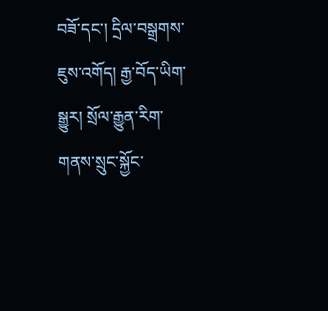བཟོ་དང་། དྲིལ་བསྒྲགས་ཇུས་འགོད། རྒྱ་བོད་ཡིག་སྒྱུར། སྲོལ་རྒྱུན་རིག་གནས་སྲུང་སྐྱོང་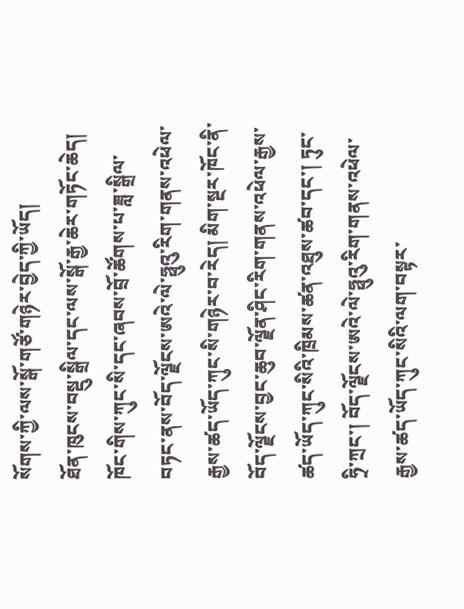སོགས་ཀྱི་ལས་སྒོ་གཙོ་གཉེར་བྱེད་ཀྱི་ཡོད།
ཐོན་ཁུངས་བསྡུ་སྒྲིལ་དང་ལས་སྒོ་རྒྱ་ཆེར་གཏོང་ཆེད། ཁོང་གིས་ཀུང་སི་དང་ཞབས་བྲོ་ཚོགས་པ་ཟླ་སྒྲིལ་བཏང་ནས་བོད་ལྗོངས་ཨའེ་ལེ་ཧྥུའུ་རིག་གནས་འཕེལ་རྒྱས་ཚད་ཡོད་ཀུང་སི་གཉེར་བ་རེད། མིག་སྔར་ཁོང་ནི་བོད་ལྗོངས་བྱང་ཆུབ་ལྗོན་ཤིང་རིག་གནས་འཕེལ་རྒྱས་ཚད་ཡོད་ཀུང་སིའི་ཁྲིམས་ཚན་འཐུས་ཚབ་དང་། ཏུང་ཧྲི་ཀྲང་། བོད་ལྗོངས་ཨའེ་ལེ་ཧྥུའུ་རིག་གནས་འཕེལ་རྒྱས་ཚད་ཡོད་ཀུང་སིའི་ལག་བསྟར་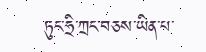ཏུང་ཧྲི་ཀྲང་བཅས་ཡིན་པ་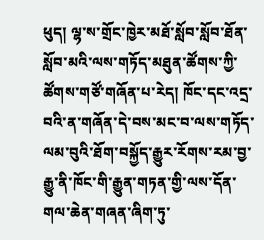ཕུད། ལྷ་ས་གྲོང་ཁྱེར་མཐོ་སློབ་སློབ་ཐོན་སློབ་མའི་ལས་གཏོད་མཐུན་ཚོགས་ཀྱི་ཚོགས་གཙོ་གཞོན་པ་རེད། ཁོང་དང་འདྲ་བའི་ན་གཞོན་དེ་བས་མང་བ་ལས་གཏོད་ལམ་བུའི་ཐོག་བསྐྱོད་རྒྱུར་རོགས་རམ་བྱ་རྒྱུ་ནི་ཁོང་གི་རྒྱུན་གཏན་གྱི་ལས་དོན་གལ་ཆེན་གཞན་ཞིག་ཏུ་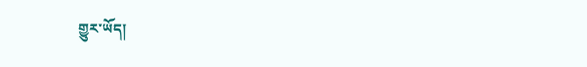གྱུར་ཡོད།